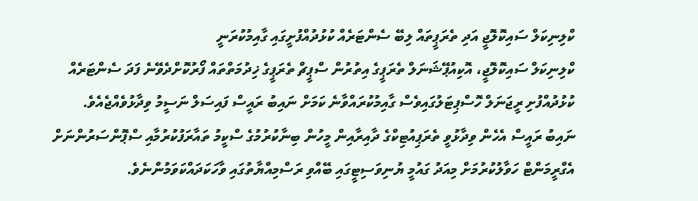ކްލިނިކަލް ސައިކޮލޮޖީ އަދި ތެރަޕީތައް ލިބޭ ސެންޓަރެއް ކުޅުދުއްފުށީގައި ގާއިމުކުރަނީ
ކްލިނިކަލް ސައިކޮލޮޖީ، އޮކިއުޕޭޝަނަލް ތެރަޕީގެ އިތުރުން ސްޕީޗް ތެރަޕީގެ ޚިދުމަތްތައް ފޯރުކޮށްދެވޭނެ ފަދަ ސެންޓަރެއް ކުޅުދުއްފުށި ރީޖަނަލް ހޮސްޕިޓަލުގައިވެސް ގާއިމުކުރައްވާނެ ކަމަށް ނައިބު ރައީސް ފައިސަލް ނަސީމު ވިދާޅުވެއްޖެއެވެ.
ނައިބު ރައީސް އެހެން ވިދާޅުވީ ތެރަޕިއުޓިކްގެ ދާއިރާއިން މީހުން ބިނާކުރުމުގެ ސްކީމު ތައާރަފުކުރުމާއި ސްޕޮންސަރުންނަށް އެގްރީމަންޓް ހަވާލުކުރުމަށް މިއަދު ގައުމީ ޔުނިވަސިޓީގައި ބޭއްވި ރަސްމިއްޔާތުގައި ވާހަކަދައްކަވަމުންނެވެ.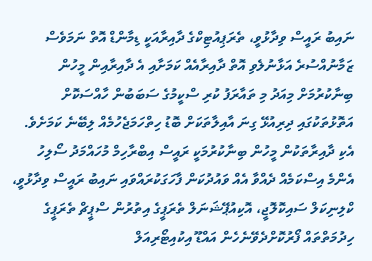ނައިބު ރައީސް ވިދާޅުވީ، ތެރަޕިއުޓިކްގެ ދާއިރާއަކީ ޑިމާންޑް އޮތް ނަމަވެސް ޒަމާނުއްސުރެ އަޅާނުލެވި އޮތް ދާއިރާއެއް ކަމަށާއި އެ ދާއިރާއިން މީހުން ބިނާކުރުމަށް މިއަދު މި ތައާރަފު ކުރި ސްކީމުގެ ސަބަބުން ހާއްސަކޮށް އަތޮޅުތަކުގައި ދިރިއުޅޭ ގިނަ އާއިލާތަކަށް ބޮޑު ހިތްހަމަޖެހުމެއް ލިބޭނެ ކަމަށެވެ.
އެކި ދާއިރާތަކުން މީހުން ބިނާކުރުމަކީ ރައީސް އިބްރާހިމް މުހައްމަދު ސޯލިހު އެންމެ އިސްކަމެއް ދެއްވާ އެއް ވައުދުކަން ފާހަގަކުރައްވައި ނައިބު ރައީސް ވިދާޅުވީ، ކްލިނިކަލް ސައިކޮލޮޖީ، އޮކިއުޕޭޝަނަލް ތެރަޕީގެ އިތުރުން ސްޕީޗް ތެރަޕީގެ ހިދުމަތްތައް ފޯރުކޮށްދެވޭނެހެން އައްޑޫ އިކުއިޓޯރިއަލް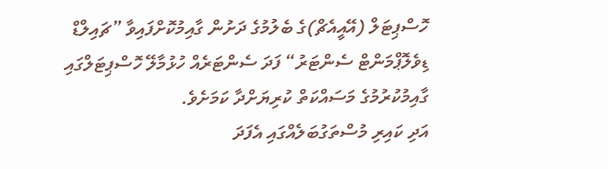ހޮސްޕިޓަލް (އޭއީއެޗް)ގެ ބެލުމުގެ ދަށުން ގާއިމުކޮށްފައިވާ ”ޗައިލްޑް ޑިވެލޮޕްމަންޓް ސެންޓަރު“ ފަދަ ސެންޓަރެއް ހުޅުމާލޭ ހޮސްޕިޓަލްގައި ގާއިމުކުރުމުގެ މަސައްކަތް ކުރިޔަށްދާ ކަމަށެވެ.
އަދި ކައިރި މުސްތަގުބަލެއްގައި އެފަދަ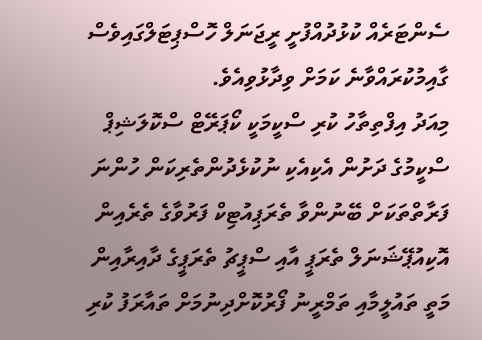ސެންޓަރެއް ކުޅުދުއްފުށީ ރީޖަނަލް ހޮސްޕިޓަލްގައިވެސް ގާއިމުކުރައްވާނެ ކަމަށް ވިދާޅުވިއެވެ.
މިއަދު އިފްތިތާހު ކުރި ސްކީމަކީ ކޯޕަރޭޓް ސްކޮލަޝިޕް ސްކީމުގެ ދަށުން އެކިއެކި ނުކުޅެދުންތެރިކަން ހުންނަ ފަރާތްތަކަށް ބޭނުންވާ ތެރަޕިއުޓިކް ފަރުވާގެ ތެރެއިން އޮކިއުޕޭޝަނަލް ތެރަޕީ އާއި ސްޕީޗު ތެރަޕީގެ ދާއިރާއިން މަތީ ތައުލީމާއި ތަމްރީނު ފޯރުކޮށްދިނުމަށް ތައާރަފު ކުރި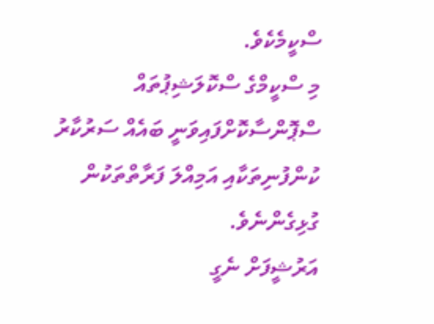ސްކީމެކެވެ.
މި ސްކީމްގެ ސްކޮލަޝިޕުތައް ސްޕޮންސާކޮށްފައިވަނީ ބައެއް ސަރުކާރު ކުންފުނިތަކާއި އަމިއްލަ ފަރާތްތަކުން ގުޅިގެންނެވެ.
އަރުޝީފަށް ނެގީ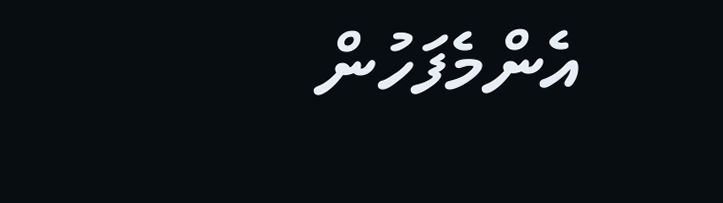އެންމެފަހުން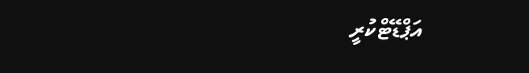އަޕްޑޭޓްކުރީ